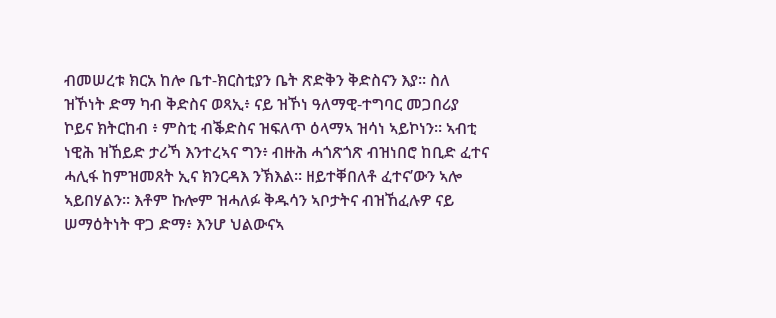ብመሠረቱ ክርአ ከሎ ቤተ-ክርስቲያን ቤት ጽድቅን ቅድስናን እያ። ስለ ዝኾነት ድማ ካብ ቅድስና ወጻኢ፥ ናይ ዝኾነ ዓለማዊ-ተግባር መጋበሪያ ኮይና ክትርከብ ፥ ምስቲ ብቕድስና ዝፍለጥ ዕላማኣ ዝሳነ ኣይኮነን። ኣብቲ ነዊሕ ዝኸይድ ታሪኻ እንተረኣና ግን፥ ብዙሕ ሓጎጽጎጽ ብዝነበሮ ከቢድ ፈተና ሓሊፋ ከምዝመጸት ኢና ክንርዳእ ንኽእል። ዘይተቐበለቶ ፈተና’ውን ኣሎ ኣይበሃልን። እቶም ኩሎም ዝሓለፉ ቅዱሳን ኣቦታትና ብዝኸፈሉዎ ናይ ሠማዕትነት ዋጋ ድማ፥ እንሆ ህልውናኣ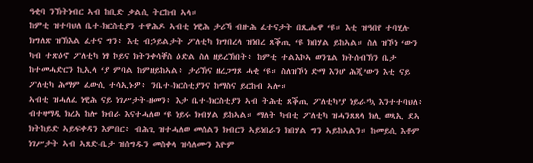ዓቂባ ንኽትነብር ኣብ ከቢድ ቃልሲ ትርከብ ኣላ።
ከምቲ ዝተባህለ ቤተ-ክርስቲያን ተዋሕዶ ኣብቲ ነዊሕ ታሪኻ ብዙሕ ፈተናታት በጺሑዋ ‘ዩ። እቲ ዝዓበየ ተባሂሉ ክግለጽ ዝኽእል ፈተና ግን፥ እቲ ብኃይልታት ፖለቲካ ክግበረላ ዝነበረ ጸቕጢ ‘ዩ ክበሃል ይከኣል። ስለ ዝኾነ ‘ውን ካብ ተጽዕኖ ፖለቲካ ነፃ ኮይና ክትንቀሳቐስ ዕድል ስለ ዘይረኽበት፥ ከምቲ ተልእኮኣ ወንጌል ክትሰብኽን ቤታ ከተመሓድርን ኪኢላ ‘ያ ምባል ከምዘይከኣል፥ ታሪኽና ዘረጋግጾ ሓቂ ‘ዩ። ስለዝኾነ ድማ እንሆ ሕጂ’ውን እቲ ናይ ፖለቲካ ሕማም ፈውሲ ተሳኢኑዎ፥ ንቤተ-ክርስቲያንና ከማስና ይርከብ ኣሎ።
ኣብቲ ዝሓለፈ ነዊሕ ናይ ነገሥታት-ዘመን፥ እታ ቤተ-ክርስቲያን ኣብ ትሕቲ ጸቕጢ ፖለቲካ’ያ ነይራ’ኳ እንተተባህለ፥ ብተዛማዲ ክረአ ከሎ ክብራ እናተሓለወ ‘ዩ ነይሩ ክብሃል ይከኣል። ማለት ካብቲ ፖለቲካ ዝሓንጸጸላ ክሊ ወጻኢ ደኣ ክትከይድ ኣይፍቀዳን እምበር፥ ብሕጊ ዝተሓለወ መሰልን ክብርን ኣይነበራን ክበሃል ግን ኣይከኣልን። ከመይሲ እቶም ነገሥታት ኣብ ኣጸድ-ቤታ ዝሰግዱን መስቀላ ዝሳለሙን እዮም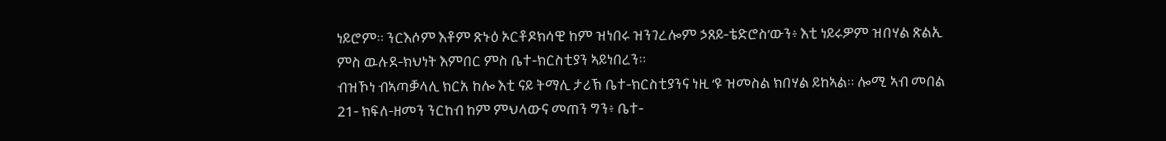ነይሮም። ንርእሶም እቶም ጽኑዕ ኦርቶዶክሳዊ ከም ዝነበሩ ዝንገረሎም ኃጸይ-ቴድሮስ’ውን፥ እቲ ነይሩዎም ዝበሃል ጽልኢ ምስ ዉሉደ-ክህነት እምበር ምስ ቤተ-ክርስቲያን ኣይነበረን።
ብዝኾነ ብኣጣቓላሊ ክርአ ከሎ እቲ ናይ ትማሊ ታሪኽ ቤተ-ክርስቲያንና ነዚ ‘ዩ ዝመስል ክበሃል ይከኣል። ሎሚ ኣብ መበል 21- ክፍለ-ዘመን ንርከብ ከም ምህላውና መጠን ግን፥ ቤተ-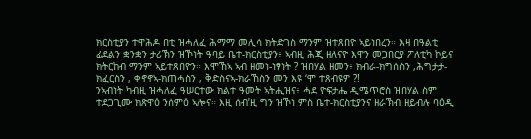ክርስቲያን ተዋሕዶ በቲ ዝሓለፈ ሕማማ መሊሳ ክትድገስ ማንም ዝተጸበዮ ኣይነበረን። እዛ በዓልቲ ፊደልን ቋንቋን ታሪኽን ዝኾነት ዓባይ ቤተ-ክርስቲያን፥ ኣብዚ ሕጂ ዘለናዮ እዋን መጋበርያ ፖለቲካ ኮይና ክትርከብ ማንም ኣይተጸበዮን። እሞኸኣ ኣብ ዘመነ-ነፃነት ? ዝበሃል ዘመን፥ ክብራ-ክግሰስን ,ሕግታታ-ክፈርስን , ቀኖኖኣ-ክጠሓስን , ቅድስናኣ-ክራኸስን መን እዩ ‘ሞ ተጸብዩዎ ?!
ንኣብነት ካብዚ ዝሓለፈ ዓሠርተው ክልተ ዓመት ኣትሒዝና፥ ሓደ ዮፍታሔ ዲሜጥሮስ ዝበሃል ስም ተደጋጊሙ ክጽዋዕ ንሰምዕ ኣሎና። እዚ ሰብ’ዚ ግን ዝኾነ ምስ ቤተ-ክርስቲያንና ዘራኽብ ዘይብሉ ባዕዲ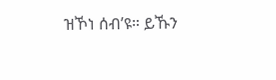ዝኾነ ሰብ’ዩ። ይኹን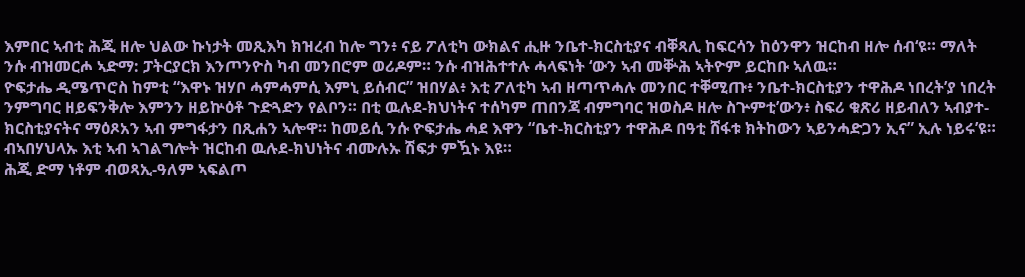እምበር ኣብቲ ሕጂ ዘሎ ህልው ኩነታት መጺእካ ክዝረብ ከሎ ግን፥ ናይ ፖለቲካ ውክልና ሒዙ ንቤተ-ክርስቲያና ብቐጻሊ ከፍርሳን ከዕንዋን ዝርከብ ዘሎ ሰብ‘ዩ። ማለት ንሱ ብዝመርሖ ኣድማ: ፓትርያርክ እንጦንዮስ ካብ መንበሮም ወሪዶም። ንሱ ብዝሕተተሉ ሓላፍነት ‘ውን ኣብ መቝሕ ኣትዮም ይርከቡ ኣለዉ።
ዮፍታሔ ዲሜጥሮስ ከምቲ “እዋኑ ዝሃቦ ሓምሓምሲ እምኒ ይሰብር” ዝበሃል፥ እቲ ፖለቲካ ኣብ ዘጣጥሓሉ መንበር ተቐሚጡ፥ ንቤተ-ክርስቲያን ተዋሕዶ ነበረት’ያ ነበረት ንምግባር ዘይፍንቅሎ እምንን ዘይኵዕቶ ጉድጓድን የልቦን። በቲ ዉሉደ-ክህነትና ተሰካም ጠበንጃ ብምግባር ዝወስዶ ዘሎ ስጕምቲ’ውን፥ ስፍሪ ቁጽሪ ዘይብለን ኣብያተ-ክርስቲያናትና ማዕጾአን ኣብ ምግፋታን በጺሐን ኣሎዋ። ከመይሲ ንሱ ዮፍታሔ ሓደ እዋን “ቤተ-ክርስቲያን ተዋሕዶ በዓቲ ሸፋቱ ክትከውን ኣይንሓድጋን ኢና” ኢሉ ነይሩ’ዩ። ብኣበሃህላኡ እቲ ኣብ ኣገልግሎት ዝርከብ ዉሉደ-ክህነትና ብሙሉኡ ሽፍታ ምዃኑ እዩ።
ሕጂ ድማ ነቶም ብወጻኢ-ዓለም ኣፍልጦ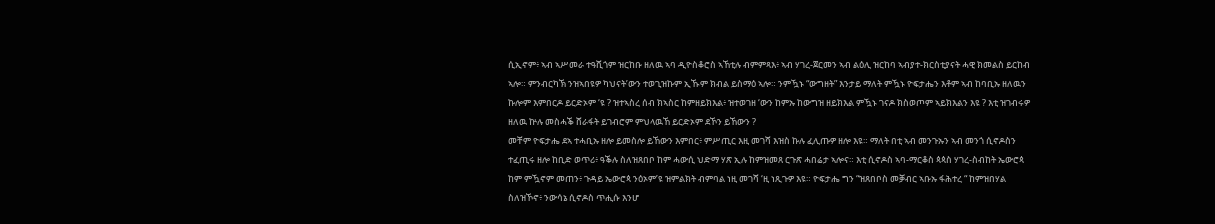ሲኢኖም፥ ኣብ ኣሥመራ ተዓሺጎም ዝርከቡ ዘለዉ ኣባ ዲዮስቆሮስ ኣኸቲሉ ብምምጻእ፥ ኣብ ሃገረ-ጀርመን ኣብ ልዕሊ ዝርከባ ኣብያተ-ክርስቲያናት ሓዊ ክመልስ ይርከብ ኣሎ። ምንብርካኽ ንዝኣበዩዎ ካህናት’ውን ተወጊዝኩም ኢኹም ክብል ይስማዕ ኣሎ። ንምዃኑ “ውግዘት” እንታይ ማለት ምዃኑ ዮፍታሔን እቶም ኣብ ከባቢኡ ዘለዉን ኩሎም እምበርዶ ይርድኦም ‘ዩ ? ዝተኣስረ ሰብ ክኣስር ከምዘይክእል፥ ዝተወገዘ ‘ውን ከምኡ ከውግዝ ዘይክእል ምዃኑ ገናዶ ክስወጦም ኣይክእልን እዩ ? እቲ ዝገብሩዎ ዘለዉ ኵሉ መስሓቕ ሸራፋት ይገብሮም ምህላዉኸ ይርድኦም ደኾን ይኸውን ?
መቸም ዮፍታሔ ደኣ ተሓቢኡ ዘሎ ይመስሎ ይኸውን እምበር፥ ምሥጢር እዚ መገሻ እዝስ ኩሉ ፈሊጡዎ ዘሎ እዩ። ማለት በቲ ኣብ መንጉኡን ኣብ መንጎ ሲኖዶስን ተፈጢሩ ዘሎ ከቢድ ወጥሪ፥ ዓቕሉ ስለዝጸበቦ ከም ሓውሲ ህድማ ሃጽ ኢሉ ከምዝመጸ ርጉጽ ሓበሬታ ኣሎና። እቲ ሲኖዶስ ኣባ-ማርቆስ ጳጳስ ሃገረ-ስብከት ኤውሮጳ ከም ምዃኖም መጠን፥ ጉዳይ ኤውሮጳ ንዕኦም’ዩ ዝምልክት ብምባል ነዚ መገሻ ‘ዚ ነጺጉዎ እዩ። ዮፍታሔ ግን “ዝጸበቦስ መቓብር ኣቡኡ ፋሕተረ “ ከምዝበሃል ስለዝኾኖ፥ ንውሳኔ ሲኖዶስ ጥሒሱ እንሆ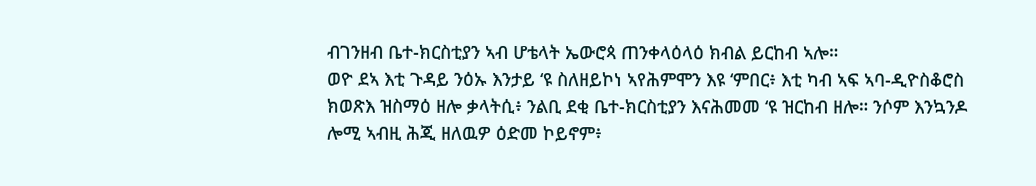ብገንዘብ ቤተ-ክርስቲያን ኣብ ሆቴላት ኤውሮጳ ጠንቀላዕላዕ ክብል ይርከብ ኣሎ።
ወዮ ደኣ እቲ ጉዳይ ንዕኡ እንታይ ‘ዩ ስለዘይኮነ ኣየሕምሞን እዩ ‘ምበር፥ እቲ ካብ ኣፍ ኣባ-ዲዮስቆሮስ ክወጽእ ዝስማዕ ዘሎ ቃላትሲ፥ ንልቢ ደቂ ቤተ-ክርስቲያን እናሕመመ ‘ዩ ዝርከብ ዘሎ። ንሶም እንኳንዶ ሎሚ ኣብዚ ሕጂ ዘለዉዎ ዕድመ ኮይኖም፥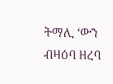ትማሊ ‘ውን ብዛዕባ ዘረባ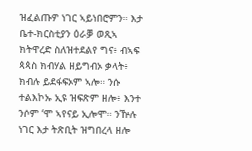ዝፈልጡዎ ነገር ኣይነበሮምን። እታ ቤተ-ክርስቲያን ዕራቓ ወጺኣ ክትዋረድ ስለዝተደልየ ግና፥ ብኣፍ ጳጳስ ክብሃል ዘይግብኦ ቃላት፥ ክብሉ ይደፋፍኦም ኣሎ። ንሱ ተልእኮኡ ኢዩ ዝፍጽም ዘሎ፥ እንተ ንሶም ‘ሞ ኣየናይ ኢሎሞ። ንዅሉ ነገር እታ ትጽቢት ዝግበረላ ዘሎ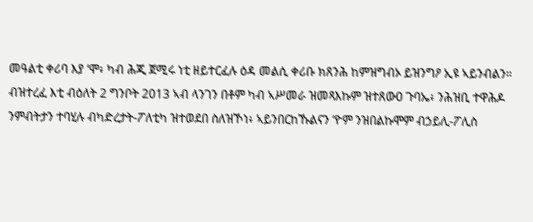መዓልቲ ቀሪባ እያ ‘ሞ፥ ካብ ሕጂ ጀሚሩ ነቲ ዘይተርፈሉ ዕዳ መልሲ ቀሪቡ ክጸንሕ ከምዝግብኦ ይዝንግዖ ኢዩ ኣይንብልን።
ብዝተረፈ እቲ ብዕለት 2 ግንቦት 2013 ኣብ ላንገን በቶም ካብ ኣሥመራ ዝመጻእኩም ዝተጸውዐ ጉባኤ፥ ንሕዝቢ ተዋሕዶ ንምብትታን ተባሂሉ ብካድረታት-ፖለቲካ ዝተወደበ ስለዝኾነ፥ ኣይንበርከኹልናን ‘ዮም ንዝበልኩሞም ብኃይሊ-ፖሊስ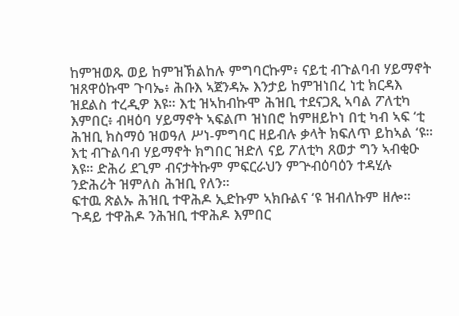ከምዝወጹ ወይ ከምዝኽልከሉ ምግባርኩም፥ ናይቲ ብጉልባብ ሃይማኖት ዝጸዋዕኩሞ ጉባኤ፥ ሕቡእ ኣጀንዳኡ እንታይ ከምዝነበረ ነቲ ክርዳእ ዝደልስ ተረዲዎ እዩ። እቲ ዝኣከብኩሞ ሕዝቢ ተደናጋጺ ኣባል ፖለቲካ እምበር፥ ብዛዕባ ሃይማኖት ኣፍልጦ ዝነበሮ ከምዘይኮነ በቲ ካብ ኣፍ ‘ቲ ሕዝቢ ክስማዕ ዝወዓለ ሥነ-ምግባር ዘይብሉ ቃላት ክፍለጥ ይከኣል ‘ዩ። እቲ ብጉልባብ ሃይማኖት ክግበር ዝድለ ናይ ፖለቲካ ጸወታ ግን ኣብቂዑ እዩ። ድሕሪ ደጊም ብናታትኩም ምፍርራህን ምጕብዕባዕን ተዳሂሉ ንድሕሪት ዝምለስ ሕዝቢ የለን።
ፍተዉ ጽልኡ ሕዝቢ ተዋሕዶ ኢድኩም ኣክቡልና ‘ዩ ዝብለኩም ዘሎ። ጉዳይ ተዋሕዶ ንሕዝቢ ተዋሕዶ እምበር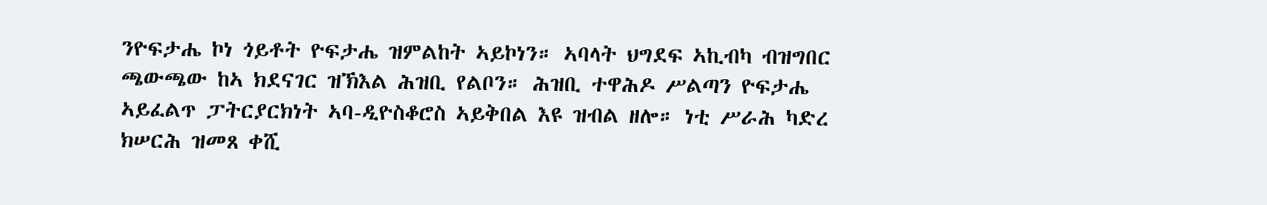ንዮፍታሔ ኮነ ጎይቶት ዮፍታሔ ዝምልከት ኣይኮነን። ኣባላት ህግደፍ ኣኪብካ ብዝግበር ጫውጫው ከኣ ክደናገር ዝኽእል ሕዝቢ የልቦን። ሕዝቢ ተዋሕዶ ሥልጣን ዮፍታሔ ኣይፈልጥ ፓትርያርክነት ኣባ-ዲዮስቆሮስ ኣይቅበል እዩ ዝብል ዘሎ። ነቲ ሥራሕ ካድረ ክሠርሕ ዝመጸ ቀሺ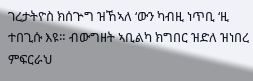ገረታትዮስ ክሰጕግ ዝኸኣለ ‘ውን ካብዚ ነጥቢ ‘ዚ ተበጊሱ እዩ። ብውግዘት ኣቢልካ ክግበር ዝድለ ዝነበረ ምፍርራህ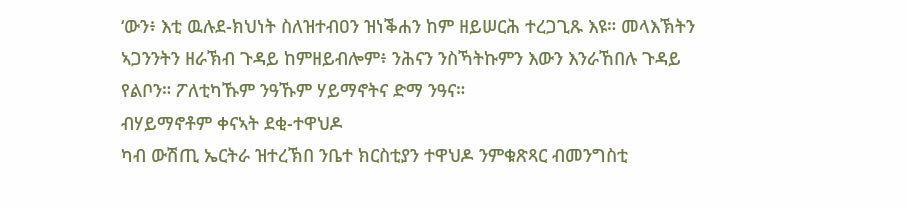‘ውን፥ እቲ ዉሉደ-ክህነት ስለዝተብዐን ዝነቕሐን ከም ዘይሠርሕ ተረጋጊጹ እዩ። መላእኽትን ኣጋንንትን ዘራኽብ ጉዳይ ከምዘይብሎም፥ ንሕናን ንስኻትኩምን እውን እንራኸበሉ ጉዳይ የልቦን። ፖለቲካኹም ንዓኹም ሃይማኖትና ድማ ንዓና።
ብሃይማኖቶም ቀናኣት ደቂ-ተዋህዶ
ካብ ውሽጢ ኤርትራ ዝተረኽበ ንቤተ ክርስቲያን ተዋህዶ ንምቁጽጻር ብመንግስቲ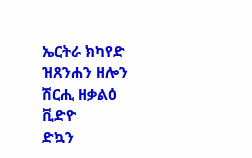ኤርትራ ክካየድ ዝጸንሐን ዘሎን ሽርሒ ዘቃልዕ ቪድዮ
ድኳን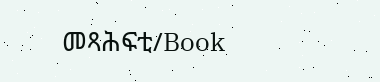መጻሕፍቲ/Book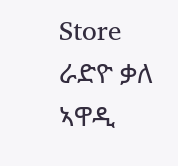Store
ራድዮ ቃለ ኣዋዲ